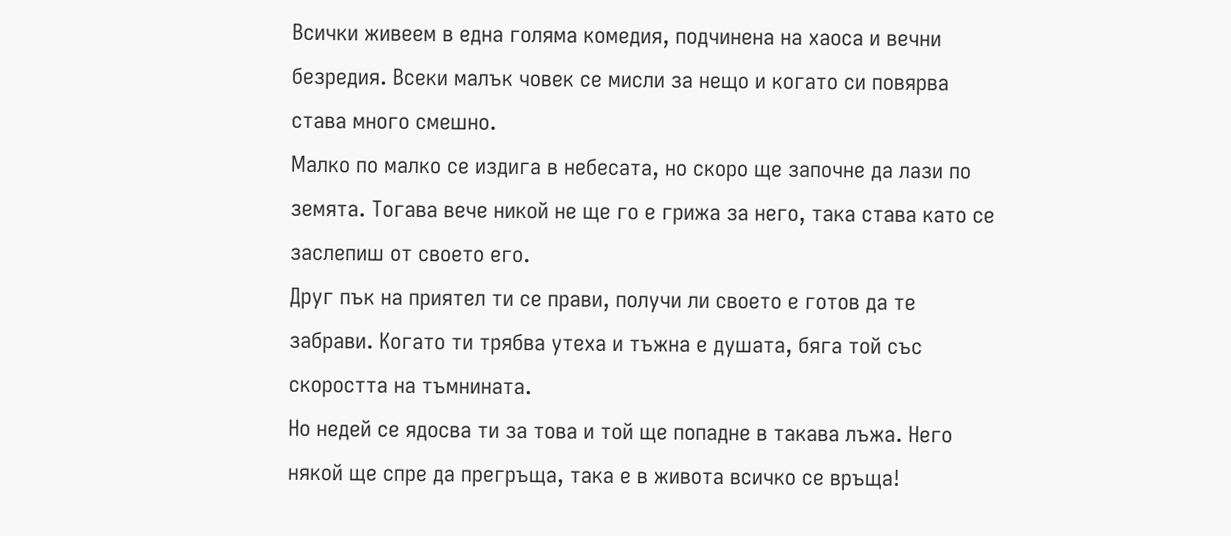Всички живеем в една голяма комедия, подчинена на хаоса и вечни безредия. Всеки малък човек се мисли за нещо и когато си повярва става много смешно.
Малко по малко се издига в небесата, но скоро ще започне да лази по земята. Тогава вече никой не ще го е грижа за него, така става като се заслепиш от своето его.
Друг пък на приятел ти се прави, получи ли своето е готов да те забрави. Когато ти трябва утеха и тъжна е душата, бяга той със скоростта на тъмнината.
Но недей се ядосва ти за това и той ще попадне в такава лъжа. Него някой ще спре да прегръща, така е в живота всичко се връща!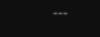---